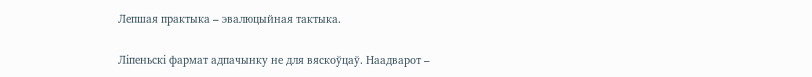Лепшая практыка – эвалюцыйная тактыка.

Ліпеньскі фармат адпачынку не для вяскоўцаў. Наадварот –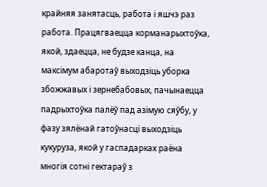крайняя занятасць, работа і яшчэ раз работа. Працягваецца корманарыхтоўка, якой, здаецца, не будзе канца, на максімум абаротаў выходзіць уборка збожжавых і зернебабовых, пачынаецца падрыхтоўка палёў пад азімую сяўбу, у фазу зялёнай гатоўнасці выходзіць кукуруза, якой у гаспадарках раёна многія сотні гектараў з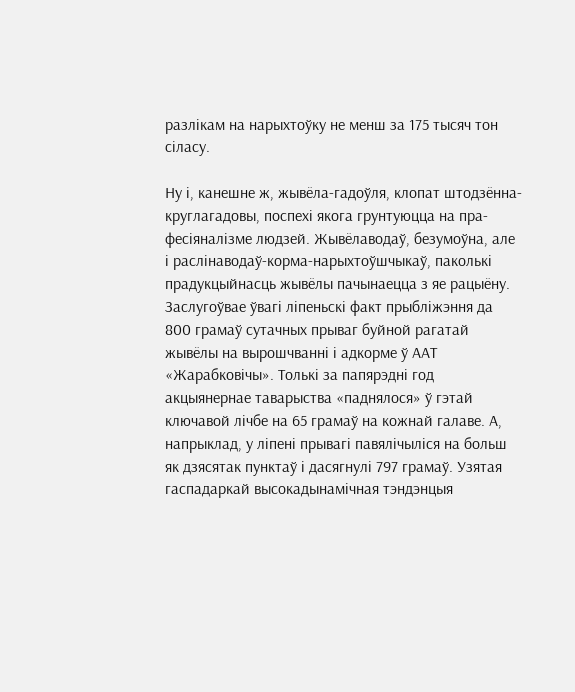разлікам на нарыхтоўку не менш за 175 тысяч тон сіласу.

Ну і, канешне ж, жывёла-гадоўля, клопат штодзённа-круглагадовы, поспехі якога грунтуюцца на пра-фесіяналізме людзей. Жывёлаводаў, безумоўна, але і раслінаводаў-корма-нарыхтоўшчыкаў, паколькі прадукцыйнасць жывёлы пачынаецца з яе рацыёну.
Заслугоўвае ўвагі ліпеньскі факт прыбліжэння да 800 грамаў сутачных прываг буйной рагатай жывёлы на вырошчванні і адкорме ў ААТ «Жарабковічы». Толькі за папярэдні год акцыянернае таварыства «паднялося» ў гэтай ключавой лічбе на 65 грамаў на кожнай галаве. А, напрыклад, у ліпені прывагі павялічыліся на больш як дзясятак пунктаў і дасягнулі 797 грамаў. Узятая гаспадаркай высокадынамічная тэндэнцыя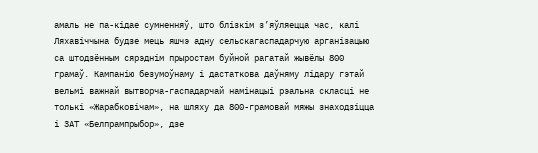амаль не па-кідае сумненняў, што блізкім з’яўляецца час, калі Ляхавіччына будзе мець яшчэ адну сельскагаспадарчую арганізацыю са штодзённым сярэднім прыростам буйной рагатай жывёлы 800 грамаў. Кампанію безумоўнаму і дастаткова даўняму лідару гэтай вельмі важнай вытворча-гаспадарчай намінацыі рэальна скласці не толькі «Жарабковічам», на шляху да 800-грамовай мяжы знаходзіцца і ЗАТ «Белпрампрыбор», дзе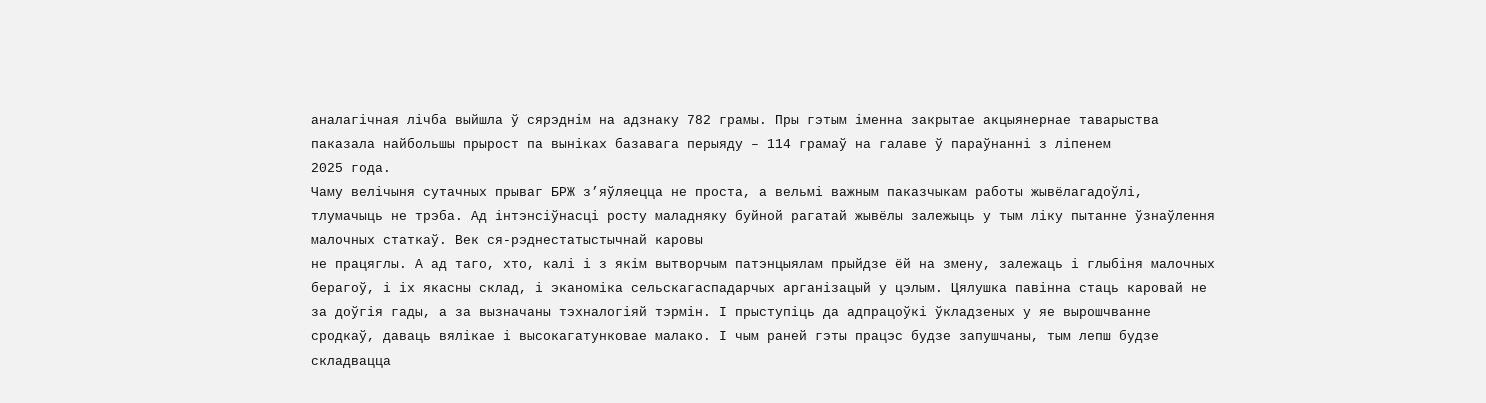аналагічная лічба выйшла ў сярэднім на адзнаку 782 грамы. Пры гэтым іменна закрытае акцыянернае таварыства паказала найбольшы прырост па выніках базавага перыяду – 114 грамаў на галаве ў параўнанні з ліпенем
2025 года.
Чаму велічыня сутачных прываг БРЖ з’яўляецца не проста, а вельмі важным паказчыкам работы жывёлагадоўлі, тлумачыць не трэба. Ад інтэнсіўнасці росту маладняку буйной рагатай жывёлы залежыць у тым ліку пытанне ўзнаўлення малочных статкаў. Век ся-рэднестатыстычнай каровы
не працяглы. А ад таго, хто, калі і з якім вытворчым патэнцыялам прыйдзе ёй на змену, залежаць і глыбіня малочных берагоў, і іх якасны склад, і эканоміка сельскагаспадарчых арганізацый у цэлым. Цялушка павінна стаць каровай не за доўгія гады, а за вызначаны тэхналогіяй тэрмін. І прыступіць да адпрацоўкі ўкладзеных у яе вырошчванне сродкаў, даваць вялікае і высокагатунковае малако. І чым раней гэты працэс будзе запушчаны, тым лепш будзе складвацца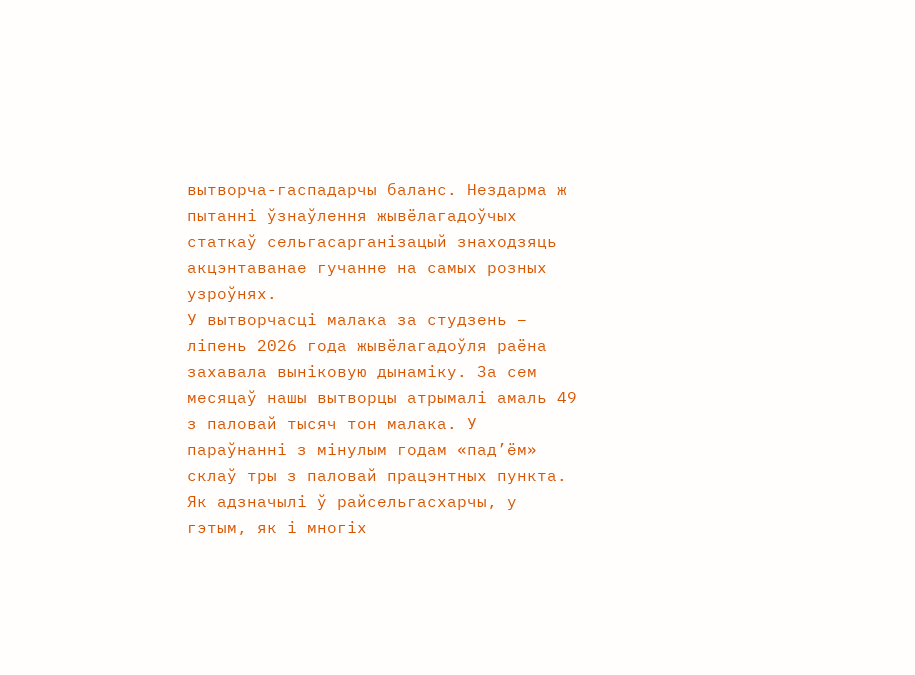вытворча-гаспадарчы баланс. Нездарма ж пытанні ўзнаўлення жывёлагадоўчых статкаў сельгасарганізацый знаходзяць акцэнтаванае гучанне на самых розных узроўнях.
У вытворчасці малака за студзень – ліпень 2026 года жывёлагадоўля раёна захавала выніковую дынаміку. За сем месяцаў нашы вытворцы атрымалі амаль 49 з паловай тысяч тон малака. У параўнанні з мінулым годам «пад’ём» склаў тры з паловай працэнтных пункта. Як адзначылі ў райсельгасхарчы, у гэтым, як і многіх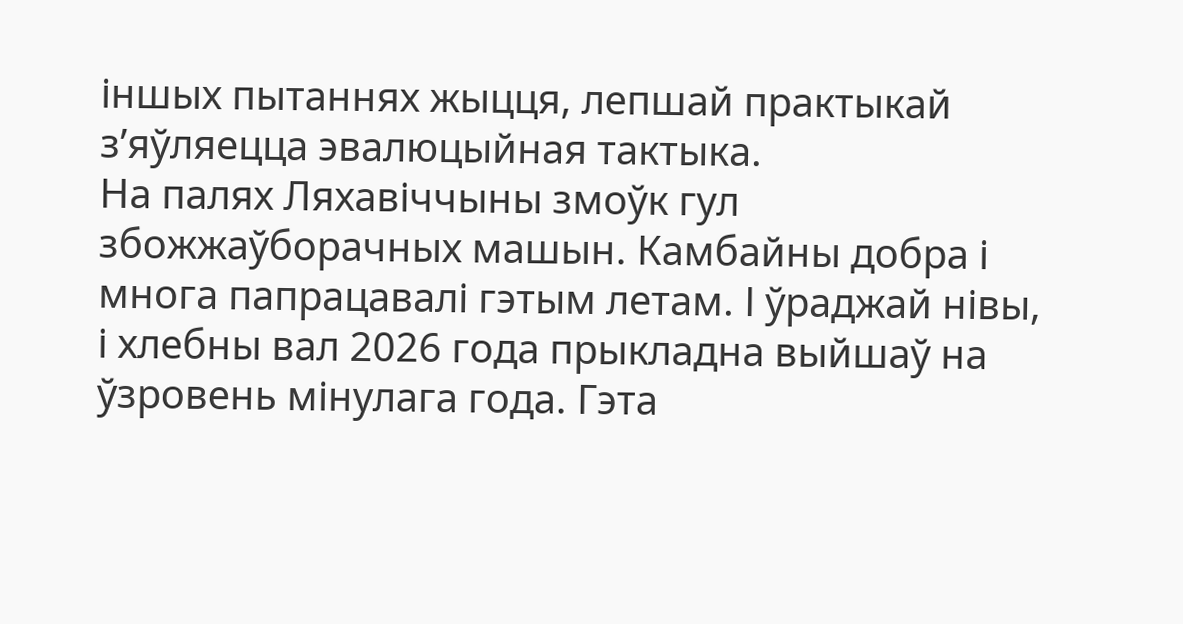іншых пытаннях жыцця, лепшай практыкай з’яўляецца эвалюцыйная тактыка.
На палях Ляхавіччыны змоўк гул збожжаўборачных машын. Камбайны добра і многа папрацавалі гэтым летам. І ўраджай нівы, і хлебны вал 2026 года прыкладна выйшаў на ўзровень мінулага года. Гэта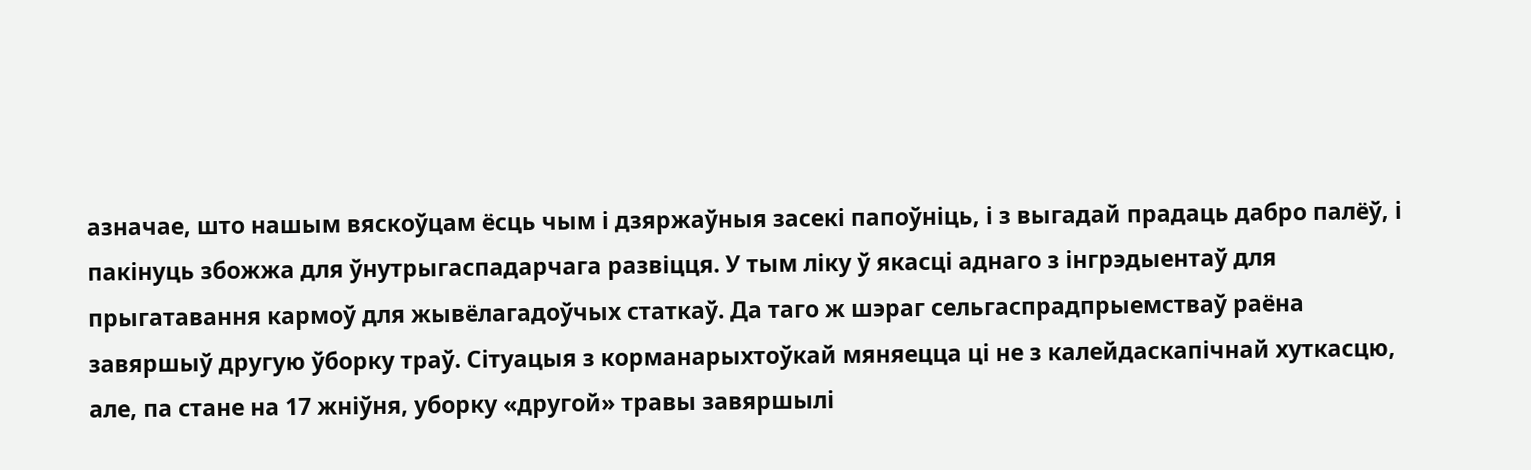азначае, што нашым вяскоўцам ёсць чым і дзяржаўныя засекі папоўніць, і з выгадай прадаць дабро палёў, і пакінуць збожжа для ўнутрыгаспадарчага развіцця. У тым ліку ў якасці аднаго з інгрэдыентаў для прыгатавання кармоў для жывёлагадоўчых статкаў. Да таго ж шэраг сельгаспрадпрыемстваў раёна завяршыў другую ўборку траў. Сітуацыя з корманарыхтоўкай мяняецца ці не з калейдаскапічнай хуткасцю, але, па стане на 17 жніўня, уборку «другой» травы завяршылі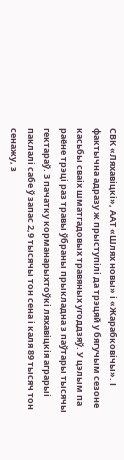СВК «Ляхавіцкі», ААТ «Шлях новы» і «Жарабковічы». І фактычна адразу ж прыступілі да трэцяй у бягучым сезоне касьбы сваіх шматгадовых травяных угоддзяў. У цэлым па раёне трэці раз травы ўбраны прыкладна з паўтары тысячы гектараў. З пачатку корманарыхтоўкі ляхавіцкія аграрыі паклалі сабе ў запас 2,9 тысячы тон сена і каля 89 тысяч тон сенажу, з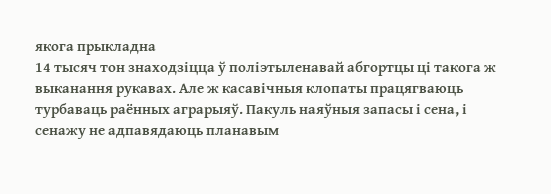якога прыкладна
14 тысяч тон знаходзіцца ў поліэтыленавай абгортцы ці такога ж выканання рукавах. Але ж касавічныя клопаты працягваюць турбаваць раённых аграрыяў. Пакуль наяўныя запасы і сена, і сенажу не адпавядаюць планавым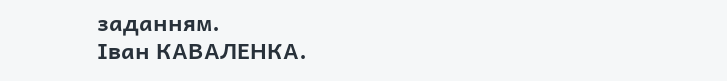заданням.
Іван КАВАЛЕНКА.